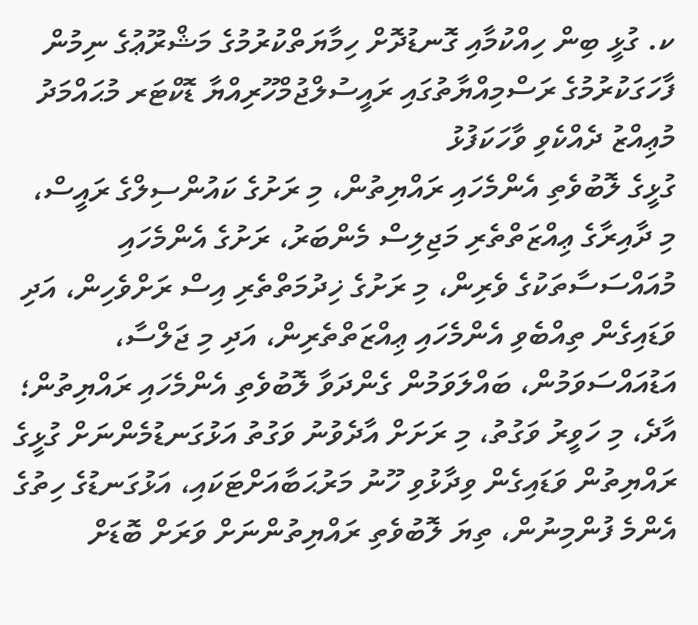ކ. ގުޅީ ބިން ހިއްކުމާއި ގޮނޑުދޮށް ހިމާޔަތްކުރުމުގެ މަޝްރޫޢުގެ ނިމުން ފާހަގަކުރުމުގެ ރަސްމިއްޔާތުގައި ރައީސުލްޖުމްހޫރިއްޔާ ޑޮކްޓަރ މުޙައްމަދު މުޢިއްޒު ދެއްކެވި ވާހަކަފުޅު
ގުޅީގެ ލޮބުވެތި އެންމެހައި ރައްޔިތުން، މި ރަށުގެ ކައުންސިލްގެ ރައީސް، މި ދާއިރާގެ ޢިއްޒަތްތެރި މަޖިލިސް މެންބަރު، ރަށުގެ އެންމެހައި މުއައްސަސާތަކުގެ ވެރިން، މި ރަށުގެ ޚިދުމަތްތެރި އިސް ރަށްވެހިން، އަދި ވަޑައިގެން ތިއްބެވި އެންމެހައި ޢިއްޒަތްތެރިން، އަދި މި ޖަލްސާ، އަޑުއައްސަވަމުން، ބައްލަވަމުން ގެންދަވާ ލޮބުވެތި އެންމެހައި ރައްޔިތުން؛
އާދެ، މި ހަވީރު ވަގުތު، މި ރަށަށް އާދެވުނު ވަގުތު އަޅުގަނޑުމެންނަށް ގުޅީގެ ރައްޔިތުން ވަޑައިގެން ވިދާޅުވި ހޫނު މަރުޙަބާއަށްޓަކައި، އަޅުގަނޑުގެ ހިތުގެ އެންމެ ފުންމިނުން، ތިޔަ ލޮބުވެތި ރައްޔިތުންނަށް ވަރަށް ބޮޑަށް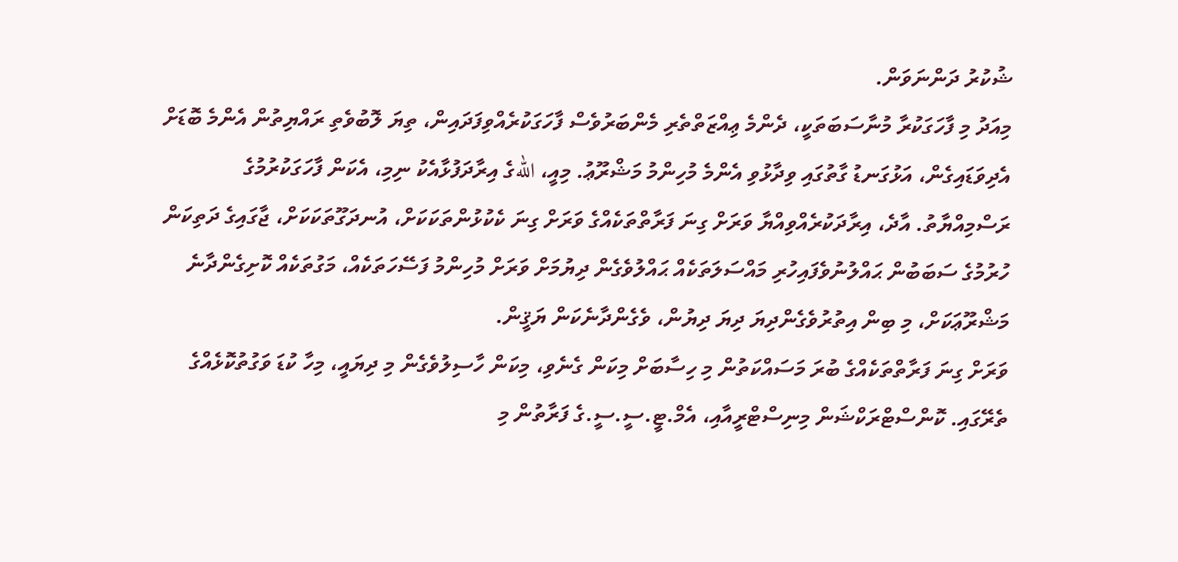ޝުކުރު ދަންނަވަން.
މިއަދު މި ފާހަގަކުރާ މުނާސަބަތަކީ، ދެންމެ ޢިއްޒަތްތެރި މެންބަރުވެސް ފާހަގަކުރެއްވިފަދައިން، ތިޔަ ލޮބުވެތި ރައްޔިތުން އެންމެ ބޮޑަށް އެދިވަޑައިގެން، އަޅުގަނޑު ގާތުގައި ވިދާޅުވި އެންމެ މުހިންމު މަޝްރޫޢު. މިއީ، اللهގެ އިރާދަފުޅާއެކު ނިމި، އެކަން ފާހަގަކުރުމުގެ ރަސްމިއްޔާތު. އާދެ، އިރާދަކުރެއްވިއްޔާ ވަރަށް ގިނަ ފަރާތްތަކެއްގެ ވަރަށް ގިނަ ކެކުޅުންތަކަކަށް، އުނދަގޫތަކަކަށް، ޖާގައިގެ ދަތިކަން ހުރުމުގެ ސަބަބުން ޙައްލުނުވެފައިހުރި މައްސަލަތަކެއް ޙައްލުވެގެން ދިޔުމަށް ވަރަށް މުހިންމު ފަސޭހަތަކެއް، މަގުތަކެއް ކޮށިގެންދާނެ މަޝްރޫޢަކަށް، މި ބިން އިތުރުވެގެންދިޔަ ދިޔަ ދިޔުން، ވެގެންދާނެކަން ޔަޤީން.
ވަރަށް ގިނަ ފަރާތްތަކެއްގެ ބުރަ މަސައްކަތުން މި ހިސާބަށް މިކަން ގެނެވި، މިކަން ހާސިލުވެގެން މި ދިޔައީ، މިހާ ކުޑަ ވަގުތުކޮޅެއްގެ ތެރޭގައި. ކޮންސްޓްރަކްޝަން މިނިސްޓްރީއާއި، އެމް.ޓީ.ސީ.ސީ.ގެ ފަރާތުން މި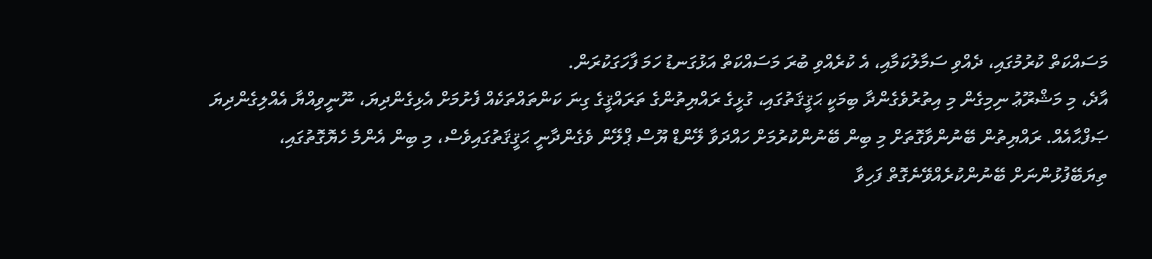މަސައްކަތް ކުރުމުގައި، ދެއްވި ސަމާލުކަމާއި، އެ ކުރެއްވި ބުރަ މަސައްކަތް އަޅުގަނޑު ހަމަ ފާހަގަކުރަން.
އާދެ، މި މަޝްރޫޢު ނިމިގެން މި އިތުރުވެގެންދާ ބިމަކީ ޙަޤީޤަތުގައި، ގުޅީގެ ރައްޔިތުންގެ ތަރައްޤީގެ ގިނަ ކަންތައްތަކެއް ފެށުމަށް އެޅިގެންދިޔަ، ނޫނީވިއްޔާ އެއްލިގެންދިޔަ ޞަފްޙާއެއް. ރައްޔިތުން ބޭނުންވާގޮތަށް މި ބިން ބޭނުންކުރުމަށް ހައްދަވާ ލޭންޑް ޔޫސް ޕްލޭން ވެގެންދާނީ ޙަޤީޤަތުގައިވެސް، މި ބިން އެންމެ ހެޔޮގޮތުގައި، ތިޔަބޭފުޅުންނަށް ބޭނުންކުރެއްވޭނެގޮތް ފަހިވާ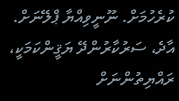ކުރެހުމަށް. ނޫނީވިއްޔާ ޕްލޭނަށް.
އާދެ، ސަރުކާރުންދޭ ޔަޤީންކަމަކީ، ރައްޔިތުންނަށް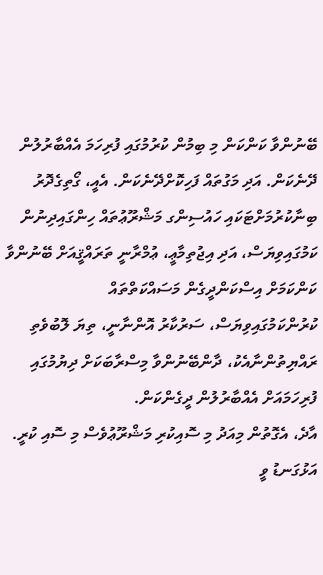ބޭނުންވާ ކަންކަން މި ބިމުން ކުރުމުގައި ފުރިހަމަ އެއްބާރުލުން ދޭނެކަން. އަދި މަގުތައް ފަހިކޮށްދޭނެކަން. އެއީ، ގޯތިގެދޮރު ބިނާކުރުމަށްޓަކައި ހައުސިންގ މަޝްރޫޢުތައް ހިންގައިދިނުން ކަމުގައިވިޔަސް، އަދި އިޖުތިމާޢީ، ޢުމްރާނީ ތަރައްޤީއަށް ބޭނުންވާ ކަންކަމަށް އިސްކަންދީގެން މަސައްކަތްތައް ކުރުންކަމުގައިވިޔަސް، ސަރުކާރު އޮންނާނީ، ތިޔަ ލޮބުވެތި ރައްޔިތުންނާއެކު، ދާންބޭނުންވާ މިސްރާބަކަށް ދިޔުމުގައި ފުރިހަމައަށް އެއްބާރުލުން ދީގެންކަން.
އާދެ، އެގޮތުން މިއަދު މި ސޮއިކުރި މަޝްރޫޢުވެސް މި ސޮއި ކުރީ. އަޅުގަނޑު ވީ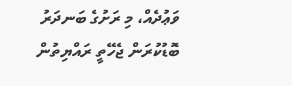ވަޢުދެއް، މި ރަށުގެ ބަނދަރު ބޮޑުކުރަން ޖެހޭތީ ރައްޔިތުން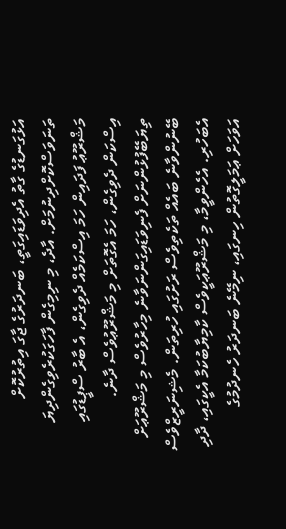އަޅުގަނޑުގެ ގާތު އެދިވަޑައިގަތީ، ބަނދަރުގެ ޖާގަ އިތުރުކޮށް ތަނަވަސްކޮށްދިނުމަށް. އާދެ، މި ނިމިގެން ފާހަގަކުރެވިގެންދިޔަ މަޝްރޫޢު ފަދައިން ހަމަ އިސްކަމެއް ދެވިގެން، އެ ބާރު ސްޕީޑުގައި އިސްކަން ދެވިގެން، ހަމަ އެގޮތަށް މި މަޝްރޫޢުވެސް ދާނެ. ތިޔަބޭފުޅުންނަށް ފެނިވަޑައިގަންނަވާނެ މިހާރުވެސް މި މަޝްރޫޢަށް ބޭނުންވާނެ ބައެއް ތަކެތިވެސް ރަށުގައި ހުރިތަން. މެޝިނަރީޒްވެސް އެބަހުރި. އެހެންވީމާ، މި މަޝްރޫޢަކީވެސް ކާމިޔާބުކަމާ އެކީގައި، ދާދި އަވަހަށް ޢަމަލީގޮތުން ހިނގައި، ނިމޭނެ ބަނދަރު ހެނދުމުގެ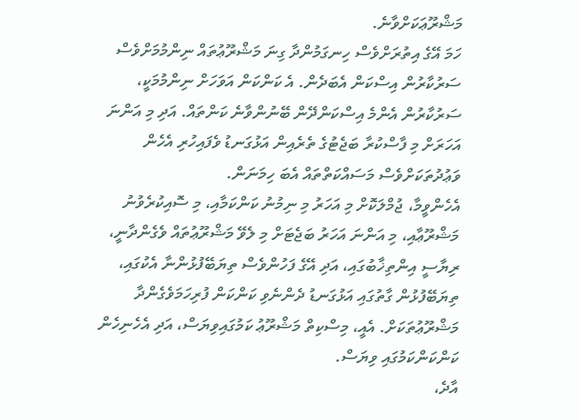މަޝްރޫޢަކަށްވާނެ.
ހަމަ އޭގެ އިތުރަށްވެސް ހިނގަމުންދާ ގިނަ މަޝްރޫޢުތައް ނިންމުމަށްވެސް ސަރުކާރުން އިސްކަން އެބަދެން. އެ ކަންކަން އަވަހަށް ނިންމުމަކީ، ސަރުކާރުން އެންމެ އިސްކަންދޭން ބޭނުންވާނެ ކަންތައް. އަދި މި އަންނަ އަހަރަށް މި ފާސްކުރާ ބަޖެޓުގެ ތެރެއިން އަޅުގަނޑު ވެފައިހުރި އެހެން ވަޢުދުތަކަށްވެސް މަސައްކަތްތައް އެބަ ހިމަނަން.
އެހެންވީމާ، ޖުމްލަކޮށް މި އަހަރު މި ނިމުނު ކަންކަމާއި، މި ސޮއިކުރެވުނު މަޝްރޫޢާއި، މި އަންނަ އަހަރު ބަޖެޓަށް މި ލެވޭ މަޝްރޫޢުތައް ވެގެންދާނީ، ރިޔާސީ އިންތިޚާބުގައި، އަދި އޭގެ ފަހުންވެސް ތިޔަބޭފުޅުންނާ އެކުގައި، ތިޔަބޭފުޅުން ގާތުގައި އަޅުގަނޑު ދެންނެވި ކަންކަން ފުރިހަމަވެގެންދާ މަޝްރޫޢުތަކަށް. އެއީ، މިސްކިތް މަޝްރޫޢު ކަމުގައިވިޔަސް، އަދި އެހެނިހެން ކަންކަންކަމުގައި ވިޔަސް.
އާދެ،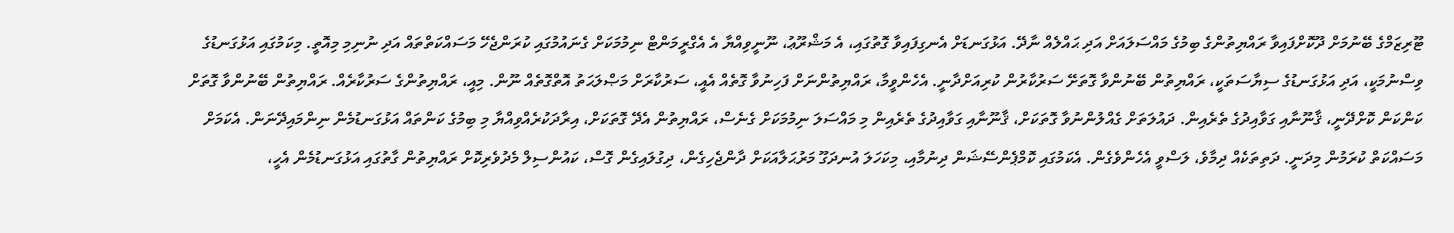ޓޫރިޒަމްގެ ބޭނުމަށް ދޫކޮށްފައިވާ ރައްޔިތުންގެ ބިމުގެ މައްސަލައަށް އަދި ޙައްލެއް ނާދޭ. އަޅުގަނޑަށް އެނގިފައިވާ ގޮތުގައި، އެ މަޝްރޫޢު، ނޫނީވިއްޔާ އެ އެގްރީމަންޓް ނިމުމަކަށް ގެނައުމުގައި ކުރަންޖެހޭ މަސައްކަތްތައް އަދި ނުނިމި މިއޮތީ. މިކަމުގައި އަޅުގަނޑުގެ ވިސްނުމަކީ، އަދި އަޅުގަނޑުގެ ސިޔާސަތަކީ، ރައްޔިތުން ބޭނުންވާ ގޮތަށޭ ސަރުކާރުން ކުރިއަށްދާނީ. އެހެންވީމާ، ރައްޔިތުންނަށް ފަހިނުވާ ގޮތެއް އެއީ، ސަރުކާރަށް މަޞްލަޙަތު އޮތްގޮތެއް ނޫން. މިއީ، ރައްޔިތުންގެ ސަރުކާރެއް. ރައްޔިތުން ބޭނުންވާ ގޮތަށް ކަންކަން ކޮށްދޭނީ، ޤާނޫނާއި ގަވާއިދުގެ ތެރެއިން. ދައުލަތަށް ގެއްލުންނުވާ ގޮތަކަށް، ޤާނޫނާއި ގަވާއިދުގެ ތެރެއިން މި މައްސަލަ ނިމުމަކަށް ގެނެސް، ރައްޔިތުން އެދޭ ގޮތަކަށް، އިރާދަކުރެއްވިއްޔާ މި ބިމުގެ ކަންތައް އަޅުގަނޑުމެން ނިންމައިދޭނަން. އެކަމަށް މަސައްކަތް ކުރަމުން މިދަނީ. ދަތިތަކެއް ދިމާވެ، ލަސްވީ އެހެންވެގެން. އެކަމުގައި ކޮމްޕެންސޭޝަން ދިނުމާއި، މިކަހަލަ އުނދަގޫ މަރުޙަލާއަކަށް ދާންޖެހިގެން، ދިގުލައިގެން ގޮސް، ކައުންސިލް މެދުވެރިކޮށް ރައްޔިތުން ގާތުގައި އަޅުގަނޑުމެން އެހީ،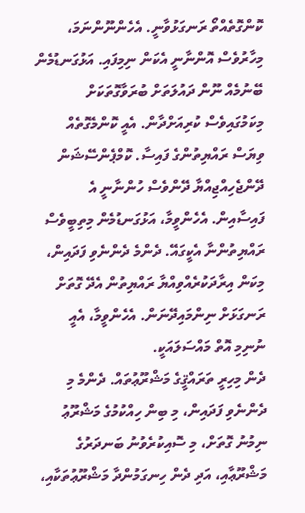ކޮންގޮތެއްތޯ ރަނގަޅުވާނީ. އެހެންނޫންނަމަ، މިހާރުވެސް އޮންނާނީ އެކަން ނިމިފައި. އަޅުގަނޑުމެން ބޭނުމެއް ނޫން ދައުލަތަށް ބުރަވާގޮތަކަށް މިކަމުގައިވެސް ކުރިއަށްދާން. އެއީ ކޮންމެގޮތެއް ވިޔަސް ރައްޔިތުންގެ ފައިސާ. ކޮމްޕެންސޭޝަން ދޭންޖެހިއްޖިއްޔާ ދޭންވެސް ހުންނާނީ އެ ފައިސާއިން. އެހެންވީމާ، އަޅުގަނޑުމެން މިތިބީވެސް ރައްޔިތުންނާ އެކީގައޭ. ދެންމެ ދެންނެވި ފަދައިން، މިކަން އިރާދަކުރެއްވިއްޔާ ރައްޔިތުން އެދޭ ގޮތަށް ރަނގަޅަށް ނިންމައިދޭނަން. އެހެންވީމާ، އެއީ ނުނިމި އޮތް މައްސަލައަކީ.
ދެން މިހިރީ ތަރައްޤީގެ މަޝްރޫޢުތައް. ދެންމެ މި ދެންނެވި ފަދައިން، މި ބިން ހިއްކުމުގެ މަޝްރޫޢު ނިމުނު ގޮތަށް، މި ސޮއިކުރެވުނު ބަނދަރުގެ މަޝްރޫޢާއި، އަދި ދެން ހިނގަމުންދާ މަޝްރޫޢުތަކާއި،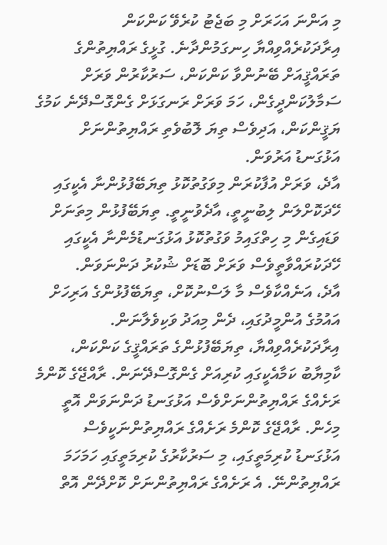މި އަންނަ އަހަރަށް މި ބަޖެޓު ކުރެވޭ ކަންކަން އިރާދަކުރެއްވިއްޔާ ހިނގަމުންދާނެ. ގުޅީގެ ރައްޔިތުންގެ ތަރައްޤީއަށް ބޭނުންވާ ކަންކަން، ސަރުކާރުން ވަރަށް ސަމާލުކަންދީގެން، ހަމަ ވަރަށް ރަނގަޅަށް ގެންގޮސްދޭނެ ކަމުގެ ޔަޤީންކަން، އަދިވެސް ތިޔަ ލޮބުވެތި ރައްޔިތުންނަށް އަޅުގަނޑު އަރުވަން.
އާދެ، ވަރަށް އުފާކުރަން މިވަގުތުކޮޅު ތިޔަބޭފުޅުންނާ އެކީގައި ހޭދަކޮށްލަން ލިބުނީތީ، އާދެވުނީތީ. ތިޔަބޭފުޅުން މިތަނަށް ވަޑައިގެން މި ހިތްގައިމު ވަގުތުކޮޅު އަޅުގަނޑުމެންނާ އެކީގައި ހޭދަކުރައްވާތީވެސް ވަރަށް ބޮޑަށް ޝުކުރު ދަންނަވަން.
އާދެ، އަނެއްކާވެސް މާ ލަސްނުކޮށް، ތިޔަބޭފުޅުންގެ އަރިހަށް އައުމުގެ އުންމީދުގައި، ދެން މިއަދު ވަކިވެލާނަން. އިރާދަކުރެއްވިއްޔާ، ތިޔަބޭފުޅުންގެ ތަރައްޤީގެ ކަންކަން، ކާމިޔާބު ކަމާއެކީގައި ކުރިއަށް ގެންގޮސްދޭނަން. ރާއްޖޭގެ ކޮންމެ ރަށެއްގެ ރައްޔިތުންނަށްވެސް އަޅުގަނޑު ދަންނަވަން އޮތީ މިހެން. ރާއްޖޭގެ ކޮންމެ ރަށެއްގެ ރައްޔިތުންނަކީވެސް އަޅުގަނޑު ކުރިމަތީގައި، މި ސަރުކާރުގެ ކުރިމަތީގައި ހަމަހަމަ ރައްޔިތުންނޭ. އެ ރަށެއްގެ ރައްޔިތުންނަށް ކޮށްދޭން އޮތް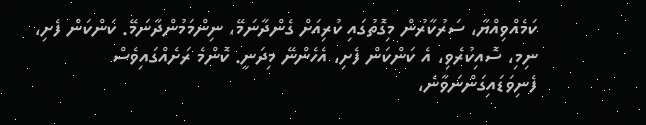ކަމެއްވިއްޔާ، ސަރުކާރުން މިގޮތުގައި ކުރިއަށް ގެންދާނަމޭ، ނިންމަމުންދާނަމޭ. ކަންކަން ފެށި، ނިމި، ސޮއިކުރެވި، އެ ކަންކަން ފެށި، އެހެންނޭ މިދަނީ. ކޮންމެ ރަށެއްގައިވެސް ފެނިވަޑައިގަންނަވާނެ،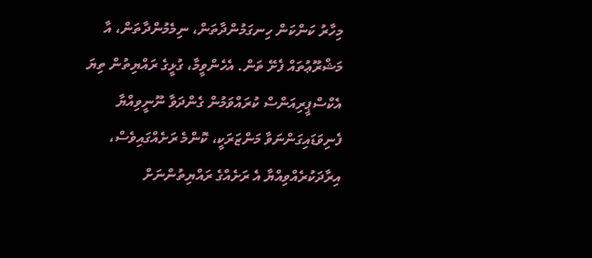މިހާރު ކަންކަން ހިނގަމުންދާތަން، ނިމެމުންދާތަން، އާ މަޝްރޫޢުތައް ފެށޭ ތަން. އެހެންވީމާ، ގުޅީގެ ރައްޔިތުން ތިޔަ އެކްސްޕީރިއަންސް ކުރައްވަމުން ގެންދަވާ ނޫނީވިއްޔާ ފެނިވަޑައިގަންނަވާ މަންޒަރަކީ، ކޮންމެ ރަށެއްގައިވެސް، އިރާދަކުރެއްވިއްޔާ އެ ރަށެއްގެ ރައްޔިތުންނަށް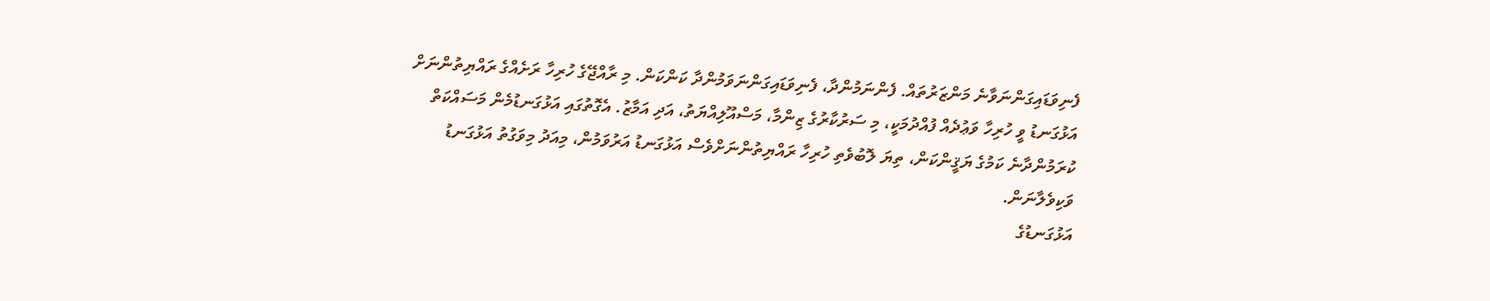ފެނިވަޑައިގަންނަވާނެ މަންޒަރުތައް. ފެންނަމުންދާ، ފެނިވަޑައިގަންނަވަމުންދާ ކަންކަން. މި ރާއްޖޭގެ ހުރިހާ ރަށެއްގެ ރައްޔިތުންނަށް އަޅުގަނޑު ވީ ހުރިހާ ވަޢުދެއް ފުއްދުމަކީ، މި ސަރުކާރުގެ ޒިންމާ، މަސްއޫލިއްޔަތު، އަދި އަމާޒު. އެގޮތުގައި އަޅުގަނޑުމެން މަސައްކަތް ކުރަމުންދާނެ ކަމުގެ ޔަޤީންކަން، ތިޔަ ލޮބުވެތި ހުރިހާ ރައްޔިތުންނަށްވެސް އަޅުގަނޑު އަރުވަމުން، މިއަދު މިވަގުތު އަޅުގަނޑު ވަކިވެލާނަން.
އަޅުގަނޑުގެ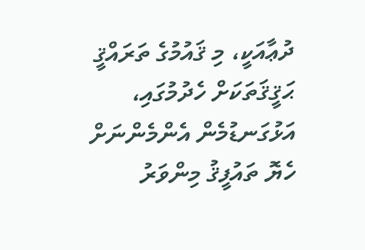ދުޢާއަކީ، މި ޤައުމުގެ ތަރައްޤީ ޙަޤީޤަތަކަށް ހެދުމުގައި، އަޅުގަނޑުމެން އެންމެންނަށް ހެޔޮ ތައުފީޤު މިންވަރު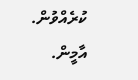ކުރެއްވުން. އާމީން.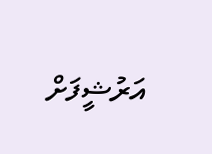އަރުޝީފަށް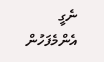ނެގީ
އެންމެފަހުން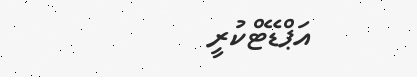އަޕްޑޭޓްކުރީ